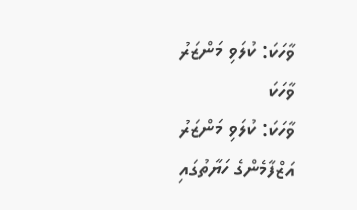ވާހަކަ: ކުލަވި މަންޒަރު
ވާހަކަ
ވާހަކަ: ކުލަވި މަންޒަރު
އަޒްފާމެންގެ ހަޔާތުގައި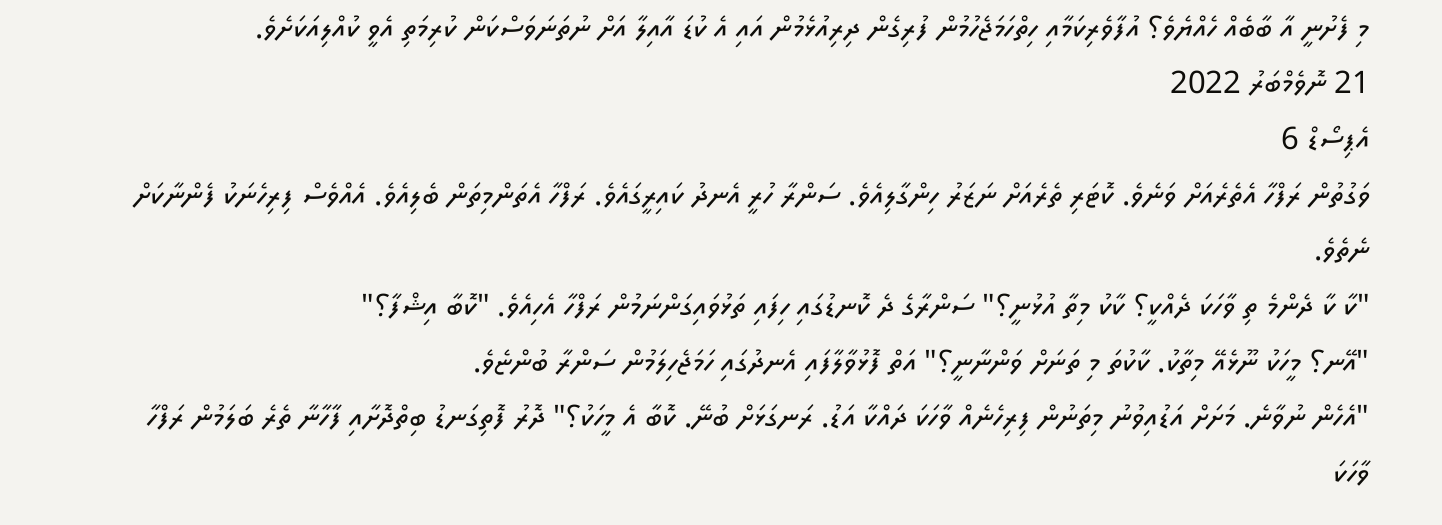މި ފެށުނީ އާ ބާބެއް ހެއްޔެވެ؟ އުފާވެރިކަމާއި ހިތްހަމަޖެހުމުން ފުރިގެން ދިރިއުޅެމުން އައި އެ ކުޑަ އާއިލާ އަށް ނުތަނަވަސްކަން ކުރިމަތި އެވީ ކުއްލިއަކަށެވެ.
21 ނޮވެމްބަރު 2022
އެޕިސޯޑް 6
ވަގުތުން ރަފްހާ އެތެރެއަށް ވަނެވެ. ކޮޓަރި ތެރެއަށް ނަޒަރު ހިންގާލިއެވެ. ސަންރާ ހުރީ އެނދު ކައިރީގައެވެ. ރަފްހާ އެތަންމިތަން ބެލިއެވެ. އެއްވެސް ފިރިހެނަކު ފެންނާކަށް ނެތެވެ.
"ކާ ކާ ދެންމެ ތި ވާހަކަ ދެއްކީ؟ ކާކު މިތާ އުޅުނީ؟" ސަންރާގެ ދެ ކޮނޑުގައި ހިފައި ތަޅުވައިގަންނަމުން ރަފްހާ އެހިއެވެ. "ކޮބާ އިޝްފާ؟"
"އޭނ؟ މީހަކު ނޫޅެއޭ މިތާކު. ކާކުތަ މި ތަނަށް ވަންނާނީ؟" އަތް ފޮޅުވާލާފައި އެނދުގައި ހަމަޖެހިލަމުން ސަންރާ ބުންޏެވެ.
"އެހެން ނުވާނެ. މަށަށް އަޑުއިވުނު މިތަނުން ފިރިހެނެއް ވާހަކަ ދައްކާ އަޑު. ރަނގަޅަށް ބުނޭ. ކޮބާ އެ މީހަކު؟" ދޮރު ފޮތިގަނޑު ބިތްދޮށާއި ފާހާނާ ތެރެ ބަލަމުން ރަފްހާ ވާހަކަ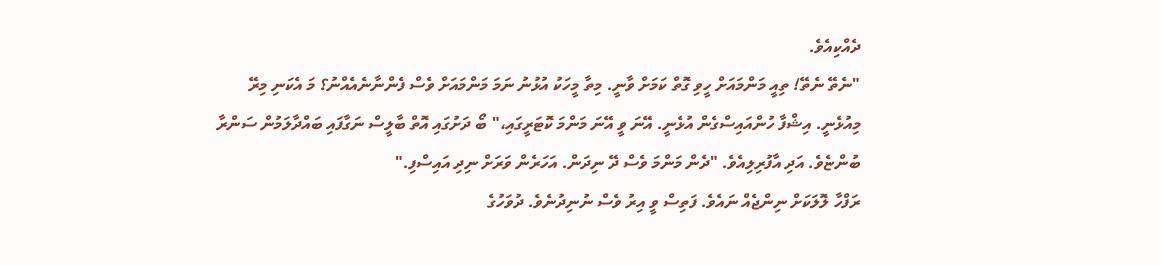ދެއްކިއެވެ.
"ނެތޭ ނެތޭ! ތިއީ މަންމައަށް ހީވި ގޮތް ކަމަށް ވާނީ. މިތާ މީހަކު އުޅުނު ނަމަ މަންމައަށް ވެސް ފެންނާނެއެއްނު؟ މަ އެކަނި މިރޭ މިއުޅެނީ. އިޝްފާ ހުންއައިސްގެން އުޅެނީ. އޭނަ ވީ އޭނަ މަންމަ ކޮޓަރީގައި،" ބޯ ދަށުގައި އޮތް ބާލީސް ނަގާފައި ބައްދާލަމުން ސަންރާ ބުންޏެވެ. އަދި އާފުރިލިއެވެ. "ދެން މަންމަ ވެސް ދޭ ނިދަން. އަހަރެން ވަރަށް ނިދި އައިސްފި."
ރަފްހާ ލޮލަކަށް ނިންޖެއް ނައެވެ. ފަތިސް ވީ އިރު ވެސް ނުނިދުނެވެ. ދުވަހުގެ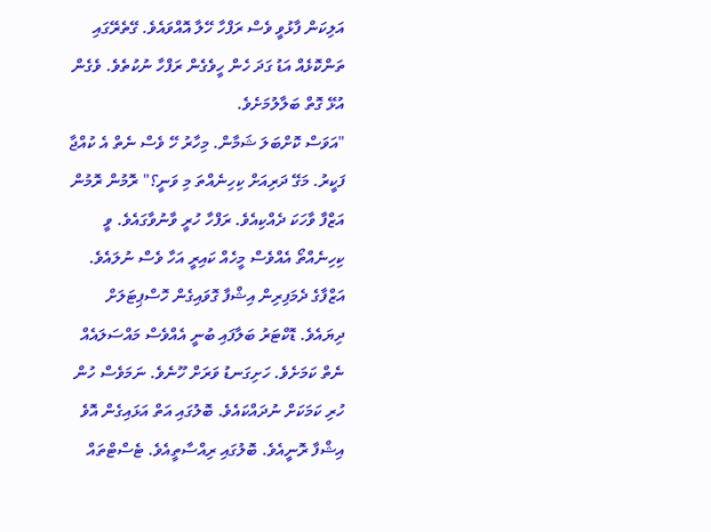އަލިކަން ފާޅުވީ ވެސް ރަފްހާ ހޭލާ އޮއްވައެވެ. ގޭތެރޭގައި ތަންކޮޅެއް އަޑު ގަދަ ހެން ހީވެގެން ރަފްހާ ނުކުތެވެ. ވެގެން އުޅޭ ގޮތް ބަލާލުމަށެވެ.
"އަވަސް ކޮށްބަލަ ޝަމާން. މިހާރު ހޭ ވެސް ނެތް އެ ކުއްޖާ ފަކީރު. މަގޭ ދަރިއަށް ކިހިނެއްތަ މި ވަނީ؟" ރޮމުން ރޮމުން އަޒްފާ ވާހަކަ ދެއްކިއެވެ. ރަފްހާ ހުރީ ވާނުވާގައެވެ. ވީ ކިހިނެއްތޯ އެއްވެސް މީހެއް ކައިރީ އަހާ ވެސް ނުލައެވެ.
އަޒްފާގެ ދެމަފިރިން އިޝްފާ ގޮވައިގެން ހޮސްޕިޓަލަށް ދިޔައެވެ. ޑޮކްޓަރު ބަލާފައި ބުނީ އެއްވެސް މައްސަލައެއް ނެތް ކަމަށެވެ. ހަށިގަނޑު ވަރަށް ހޫނެވެ. ނަމަވެސް ހުން ހުރި ކަމަކަށް ނުދައްކައެވެ. ބޮލުގައި އަތް އަޅައިގެން އޮވެ އިޝްފާ ރޮނީއެވެ. ބޮލުގައި ރިއްސާތީއެވެ. ޓެސްޓްތައް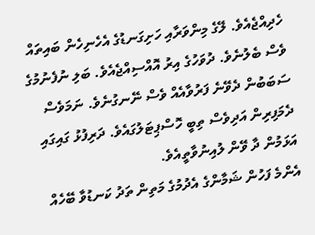ހެދިއްޖެއެވެ. ލޭގެ މިންވަރާއި ހަށިގަނޑުގެ އެހެނިހެން ބައިތައް ވެސް ބެލުނެވެ. ދުވަހުގެ އިރު އޮއްސިއްޖެއެވެ. ބަލި ނުފެނުމުގެ ސަބަބުން ދެވޭނެ ފަރުވާއެއް ވެސް ނޭނގުނެވެ. ނަމަވެސް ދެމަފިރިން އަދިވެސް ތިބީ ހޮސްޕިޓަލުގައެވެ. ދަރިފުޅު ގައިގައި އަޅަމުން ދާ ވޭން ލުއިނުވާތީއެވެ.
އެންމެ ފަހުން ޝަމާންގެ އެދުމުގެ މަތިން ތަދު ކަނޑުވާ ބޭހެއް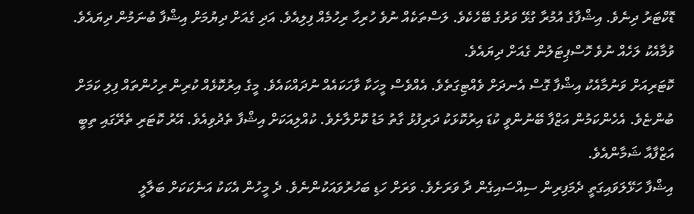ޑޮކްޓަރު ދިނެވެ. އިޝްފާގެ އުމުރާ ގުޅޭ ވަރުގެ ބޭހެކެވެ. ލަސްތަކެއް ނުވެ ހުރިހާ ރިހުމެއް ފިލިއެވެ. އަދި ގެއަށް ދިޔުމަށް އިޝްފާ ބުނަމުން ދިޔައެވެ. ވުމާއެކު ލަހެއް ނުވެ ހޮސްޕިޓަލުން ގެއަށް ދިޔައެވެ.
ކޮޓަރިއަށް ވަނުމާއެކު އިޝްފާ ގޮސް އެނދަށް ވެއްޓިގަތެވެ. އެއްވެސް މީހަކާ ވާހަކައެއް ނުދައްކައެވެ. މީގެ އިރުކޮޅެއް ކުރިން ރިހުންތައް ފިލި ކަމަށް ބުންޏެވެ. އެހެންކަމުން އަޒްފާ ބޭނުންވީ ކުޑަ އިރުކޮޅަކު ދަރިފުޅު ގާތު މަޑު ކޮށްލާށެވެ. ކުއްލިއަކަށް އިޝްފާ ތެދުވިއެވެ. އޭރު ކޮޓަރި ތެރޭގައި ތިބީ އަޒްފާއާ ޝަމާންއެވެ.
އިޝްފާ ހަޅޭލަވައިގަތީ ދެމަފިރިން ސިއްސައިގެން ދާ ވަރަށެވެ. ވަރަށް ހަޑި ބަހުރުވައަކުންނެވެ. ދެ މީހުން އެކަކު އަނެކަކަށް ބަލާލީ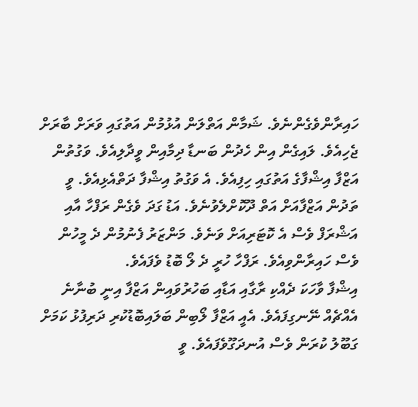ހައިރާންވެގެންނެވެ. ޝަމާން އަތްލަން އުޅުމުން އަތުގައި ވަރަށް ބާރަށް ޖެހިއެވެ. ލައިގެން އިން ހެދުން ބަނޑާ ދިމާއިން ވީދާލިއެވެ. ވަގުތުން އަޒްފާ އިޝްފާގެ އަތުގައި ހިފިއެވެ. އެ ވަގުތު އިޝްފާ ދަތްއެޅިއެވެ. ވީ ތަދުން އަޒްފާއަށް އަތް ދޫކޮށްލެވުނެވެ. އަޑު ގަދަ ވެގެން ރަފްހާ އާއި އަޝްރަފް ވެސް އެ ކޮޓަރިއަށް ވަނެވެ. މަންޒަރު ފެނުމުން ދެ މީހުން ވެސް ހައިރާންވިއެވެ. ރަފްހާ ހުރީ ދެ ލޯ ބޮޑު ވެފައެވެ.
އިޝްފާ ވާހަކަ ދެއްކި ރާގާއި އަޑާއި ބަހުރުވައިން އަޒްފާ އިނީ ބުނާނެ އެއްޗެއް ނޭނގިފައެވެ. އެއީ އަޒްފާ ލޯބިން ބަލައިބޮޑުކުރި ދަރިފުޅު ކަމަށް ގަބޫލު ކުރަން ވެސް އުނދަގޫވެފައެވެ. ވީ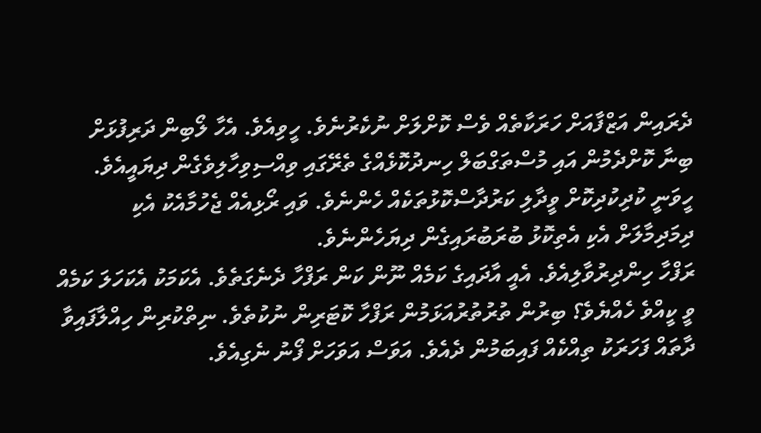ދެރައިން އަޒްފާއަށް ހަރަކާތެއް ވެސް ކޮށްލަށް ނުކެރުނެވެ. ހީވިއެވެ. އެހާ ލޯބިން ދަރިފުޅަށް ބިނާ ކޮށްދެމުން އައި މުސްތަގްބަލް ހިނދުކޮޅެއްގެ ތެރޭގައި ވިއްސިވިހާލިވެގެން ދިޔައީއެވެ. ހީވަނީ ކުދިކުދިކޮށް ވީދާލި ކަރުދާސްކޮޅުތަކެއް ހެންނެވެ. ވައި ރޯޅިއެއް ޖެހުމާއެކު އެކި ދިމަދިމާލަށް އެކި އެތިކޮޅު ބުރަބުރައިގެން ދިޔަހެންނެވެ.
ރަފްހާ ހިންދިރުވާލިއެވެ. އެއީ އާދައިގެ ކަމެއް ނޫން ކަން ރަފްހާ ދެނެގަތެވެ. އެކަމަކު އެކަހަލަ ކަމެއް ވީ ކީއްވެ ހެއްޔެވެ؟ ބިރުން ތުރުތުރުއަޅަމުން ރަފްހާ ކޮޓަރިން ނުކުތެވެ. ނިތްކުރިން ހިއްލާފައިވާ ދާތައް ފަހަރަކު ތިއްކެއް ފައިބަމުން ދެއެވެ. އަވަސް އަވަހަށް ފޯނު ނެގިއެވެ.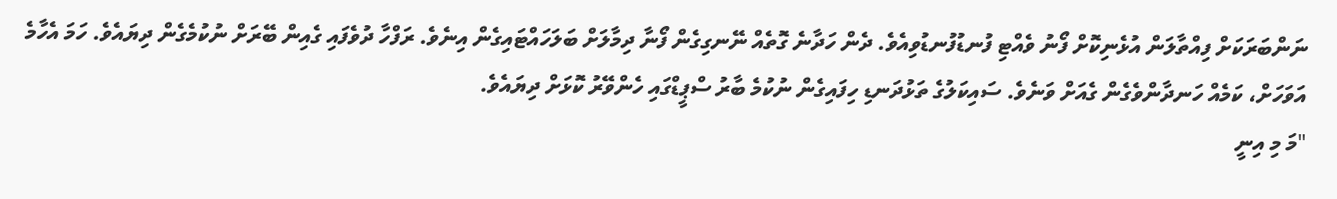ނަންބަރަކަށް ފިއްތާލަން އުޅެނިކޮށް ފޯނު ވެއްޓި ފުނޑުފުނޑުވިއެވެ. ދެން ހަދާނެ ގޮތެއް ނޭނގިގެން ފޯނާ ދިމާލަށް ބަލަހައްޓައިގެން އިނެވެ. ރަފްހާ ދުވެފައި ގެއިން ބޭރަށް ނުކުމެގެން ދިޔައެވެ. ހަމަ އެހާމެ އަވަހަށް، ކަމެއް ހަނދާންވެގެން ގެއަށް ވަނެވެ. ސައިކަލުގެ ތަޅުދަނޑި ހިފައިގެން ނުކުމެ ބާރު ސްޕީޑްގައި ހެންވޭރު ކޮޅަށް ދިޔައެވެ.
"މަ މި އިނީ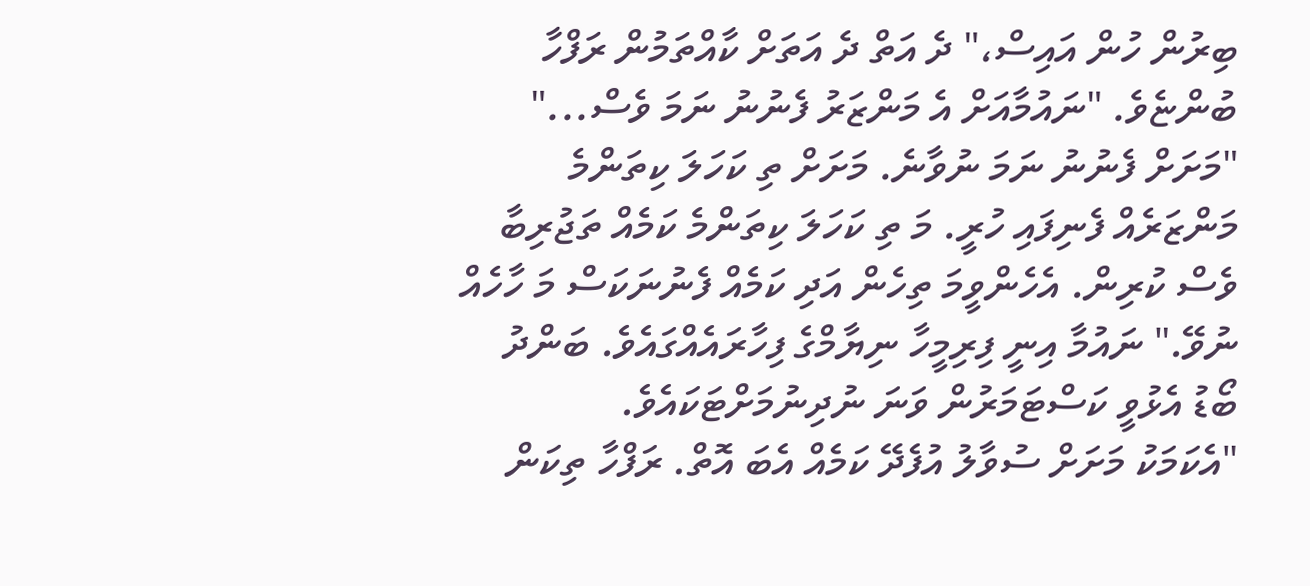ބިރުން ހުން އައިސް،" ދެ އަތް ދެ އަތަށް ކާއްތަމުން ރަފްހާ ބުންޏެވެ. "ނައުމާއަށް އެ މަންޒަރު ފެނުނު ނަމަ ވެސް..."
"މަށަށް ފެނުނު ނަމަ ނުވާނެ. މަށަށް ތި ކަހަލަ ކިތަންމެ މަންޒަރެއް ފެނިފައި ހުރީ. މަ ތި ކަހަލަ ކިތަންމެ ކަމެއް ތަޖުރިބާ ވެސް ކުރިން. އެހެންވީމަ ތިހެން އަދި ކަމެއް ފެނުނަކަސް މަ ހާހެއް ނުވޭ." ނައުމާ އިނީ ފިރިމީހާ ނިޔާމްގެ ފިހާރައެއްގައެވެ. ބަންދު ބޯޑު އެޅުވީ ކަސްޓަމަރުން ވަނަ ނުދިނުމަށްޓަކައެވެ.
"އެކަމަކު މަށަށް ސުވާލު އުފެދޭ ކަމެއް އެބަ އޮތް. ރަފްހާ ތިކަން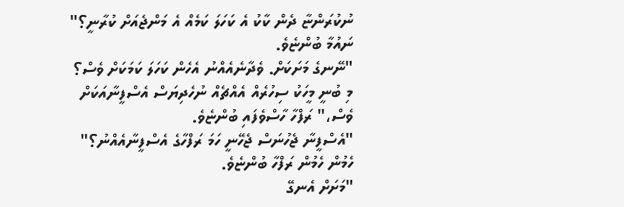ނުކުރަންޏާ ދެން ކާކު އެ ކަހަލަ ކަމެއް އެ މަންޖެއަށް ކުރާނީ؟" ނައުމާ ބުންޏެވެ.
"ނޭނގެ މަށަކަށް. ވެދާނެއެއްނު އެހެން ކަހަލަ ކަމަކަށް ވެސް؟ މި ބުނީ މީހަކު ސިހުރެއް އެއްޗެއް ނުހެދިޔަސް އެސްފީނާއަކަށް ވެސް،" ރަފްހާ ހާސްވެފައި ބުންޏެވެ.
"އެސްފީނާ ޖެހުނަސް ޖެހޭނީ ހަމަ ރަފްހާގެ އެސްފީނާއެއްނު؟" ހެމުން ހެމުން ރަފްހާ ބުންޏެވެ.
"މަށަށް އެނގޭ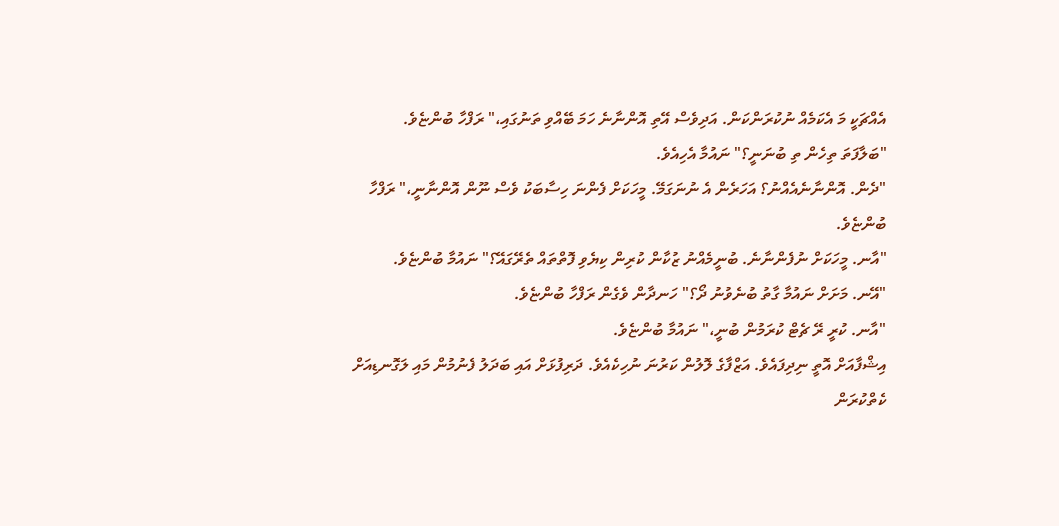އެއްޗަކީ މަ އެކަމެއް ނުކުރަންކަން. އަދިވެސް އޭތި އޮންނާނެ ހަމަ ބޭއްވި ތަނުގައި،" ރަފްހާ ބުންޏެވެ.
"ބަލާފަތަ ތިހެން ތި ބުނަނީ؟" ނައުމާ އެހިއެވެ.
"ދެން. އޮންނާނެއެއްނު؟ އަހަރެން އެ ނުނަގަމޭ. މީހަކަށް ފެންނަ ހިސާބަކު ވެސް ނޫން އޮންނާނީ،" ރަފްހާ ބުންޏެވެ.
"އާނ. މީހަކަށް ނުފެންނާނެ. ބުނީމެއްނު ޒުކާން ކުރިން ކިޔެވި ފޮތްތައް ތެރޭގައޭ؟" ނައުމާ ބުންޏެވެ.
"އޭނ. މަށަށް ނައުމާ ގާތު ބުނެވުނު ދޯ؟" ހަނދާން ވެގެން ރަފްހާ ބުންޏެވެ.
"އާނ. ކުރީ ރޭ ޗެޓް ކުރަމުން ބުނީ،" ނައުމާ ބުންޏެވެ.
އިޝްފާއަށް އޮތީ ނިދިފައެވެ. އަޒްފާގެ ލޮލުން ކަރުނަ ނުހިކެއެވެ. ދަރިފުޅަށް އައި ބަދަލު ފެނުމުން މައި ލަގޮނޑިއަށް ކެތްކުރަން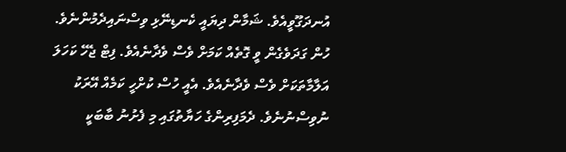އުނދަގޫވީއެވެ. ޝަމާން ދިޔައީ ކެނޑިނޭޅި ވިސްނައިދެމުންނެވެ. ހުން ގަދަވެގެން ވީ ގޮތެއް ކަމަށް ވެސް ވެދާނެއެވެ. ފިޓް ޖެހޭ ކަހަލަ އަލާމާތަކަށް ވެސް ވެދާނެއެވެ. އެއީ ހުސް ކުށްހީ ކަމެއް އޭރަކު ނުވިސްނުނެވެ. ދެމަފިރިންގެ ހަޔާތުގައި މި ފެށުނު ބާބަކީ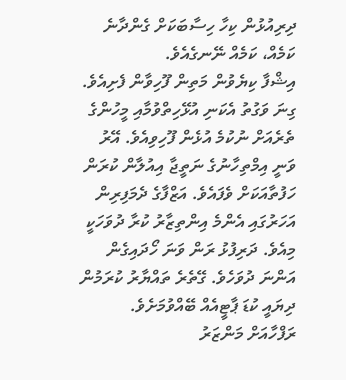ދިރިއުޅުން ކިހާ ހިސާބަކަށް ގެންދާނެ ކަމެއް، ކަމެއް ނޭނގެއެވެ.
އިޝްފާ ކިޔެވުން މަތިން ފޫހިވާން ފެށިއެވެ. ގިނަ ވަގުތު އެކަނި އުޅޭހިތްވުމާއި މީހުންގެ ތެރެއަށް ނުކުމެ އުޅެން ފޫހިވިއެވެ. އޭރު ވަނީ އިމްތިހާނުގެ ނަތީޖާ އިއުލާން ކުރަން ހަފުތާއަކަށް ވެފައެވެ. އަޒްފާގެ ދެމަފިރިން އަހަރުގައި އެންމެ އިންތިޒާރު ކުރާ ދުވަހަކީ މިއެވެ. ދަރިފުޅު ރަން ވަނަ ހޯދައިގެން އަންނަ ދުވަހެވެ. ގޭތެރެ ތައްޔާރު ކުރަމުން ދިޔައީ ކުޑަ ޕާޓީއެއް ބޭއްވުމަށެވެ. ރަފްހާއަށް މަންޒަރު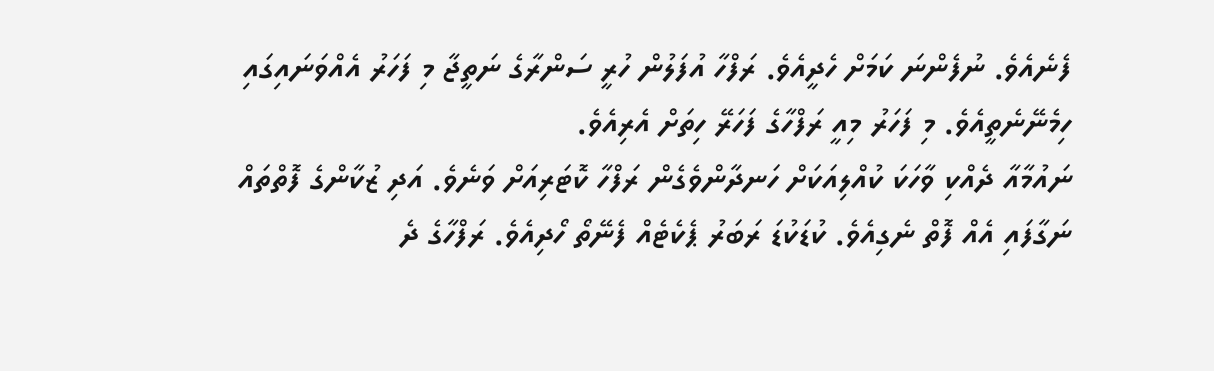ފެނެއެވެ. ނުފެންނަ ކަމަށް ހެދީއެވެ. ރަފްހާ އުފަލުން ހުރީ ސަންރާގެ ނަތީޖާ މި ފަހަރު އެއްވަނައިގައި ހިމެނޭނެތީއެވެ. މި ފަހަރު މިއީ ރަފްހާގެ ފަހަރޭ ހިތަށް އެރިއެވެ.
ނައުމާއާ ދެއްކި ވާހަކަ ކުއްލިއަކަށް ހަނދާންވެގެން ރަފްހާ ކޮޓަރިއަށް ވަނެވެ. އަދި ޒުކާންގެ ފޮތްތައް ނަގާފައި އެއް ފޮތް ނެގިއެވެ. ކުޑަކުޑަ ރަބަރު ޕެކެޓެއް ފެނޭތޯ ހޯދިއެވެ. ރަފްހާގެ ދެ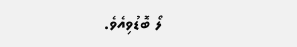ލޯ ބޮޑުވިއެވެ.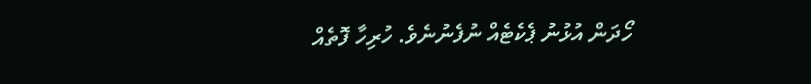ހޯދަން އުޅުނު ޕެކެޓެއް ނުފެނުނެވެ. ހުރިހާ ފޮތެއް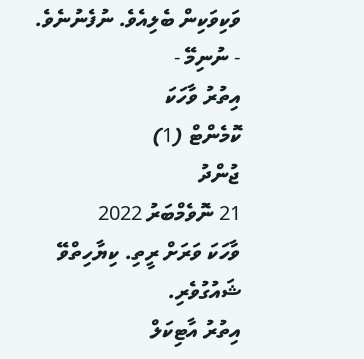ވަކިވަކިން ބެލިއެވެ. ނުފެނުނެވެ.
- ނުނިމޭ -
އިތުރު ވާހަކަ
ކޮމެންޓް (1)
ޖުންދު
21 ނޮވެމްބަރު 2022
ވާހަކަ ވަރަށް ރީތި. ކިޔާހިތްވޭ ޝައުގުވެރި.
އިތުރު އާޓިކަލް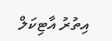އިތުރު އާޓިކަލް